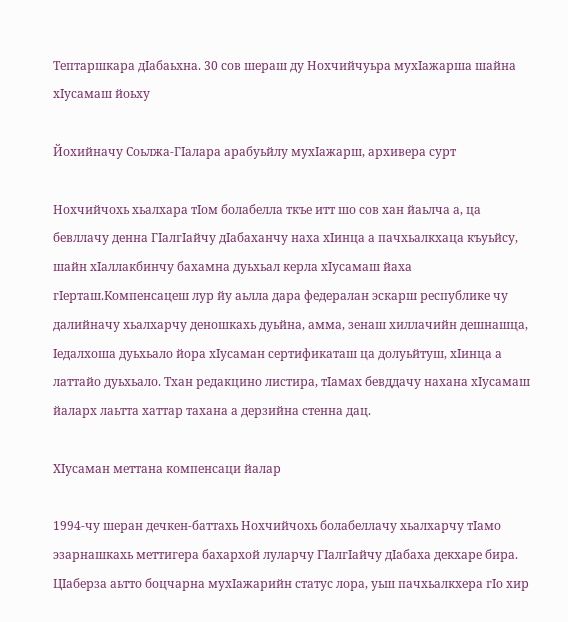Тептаршкара дIабаьхна. 30 сов шераш ду Нохчийчуьра мухIажарша шайна хIусамаш йоьху

Йохийначу Соьлжа-ГIалара арабуьйлу мухIажарш, архивера сурт

Нохчийчохь хьалхара тӀом болабелла ткъе итт шо сов хан йаьлча а, ца бевллачу денна ГӀалгӀайчу дӀабаханчу наха хӀинца а пачхьалкхаца къуьйсу, шайн хIаллакбинчу бахамна дуьхьал керла хIусамаш йаха гIерташ.Компенсацеш лур йу аьлла дара федералан эскарш республике чу далийначу хьалхарчу деношкахь дуьйна, амма, зенаш хиллачийн дешнашца, Iедалхоша дуьхьало йора хIусаман сертификаташ ца долуьйтуш, хIинца а латтайо дуьхьало. Тхан редакцино листира, тIамах бевддачу нахана хIусамаш йаларх лаьтта хаттар тахана а дерзийна стенна дац.

ХӀусаман меттана компенсаци йалар

1994-чу шеран дечкен-баттахь Нохчийчохь болабеллачу хьалхарчу тӀамо эзарнашкахь меттигера бахархой луларчу ГӀалгӀайчу дӀабаха декхаре бира. ЦӀаберза аьтто боцчарна мухIажарийн статус лора, уьш пачхьалкхера гIо хир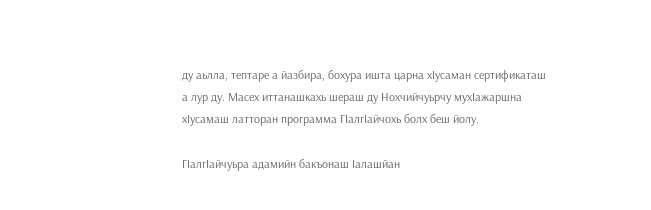ду аьлла, тептаре а йазбира, бохура ишта царна хIусаман сертификаташ а лур ду. Масех иттанашкахь шераш ду Нохчийчуьрчу мухIажаршна хӀусамаш латторан программа ГӀалгӀайчохь болх беш йолу.

ГIалгIайчуьра адамийн бакъонаш Iалашйан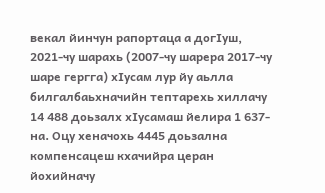векал йинчун рапортаца а догIуш, 2021-чу шарахь (2007-чу шарера 2017-чу шаре гергга) хIусам лур йу аьлла билгалбаьхначийн тептарехь хиллачу 14 488 доьзалх хIусамаш йелира 1 637-на. Оцу хеначохь 4445 доьзална компенсацеш кхачийра церан йохийначу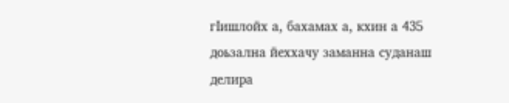гIишлойх а, бахамах а, кхин а 435 доьзална йеххачу заманна суданаш делира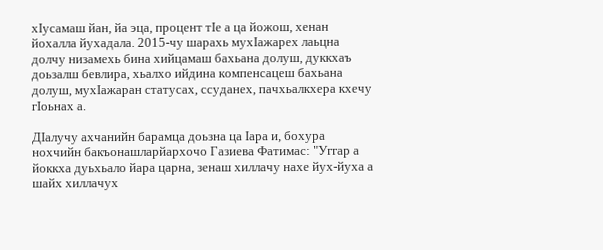хIусамаш йан, йа эца, процент тIе а ца йожош, хенан йохалла йухадала. 2015-чу шарахь мухIажарех лаьцна долчу низамехь бина хийцамаш бахьана долуш, дуккхаъ доьзалш бевлира, хьалхо ийдина компенсацеш бахьана долуш, мухIажаран статусах, ссуданех, пачхьалкхера кхечу гIоьнах а.

ДIалучу ахчанийн барамца доьзна ца Iара и, бохура нохчийн бакъонашларйархочо Газиева Фатимас: "Уггар а йоккха дуьхьало йара царна, зенаш хиллачу нахе йух-йуха а шайх хиллачух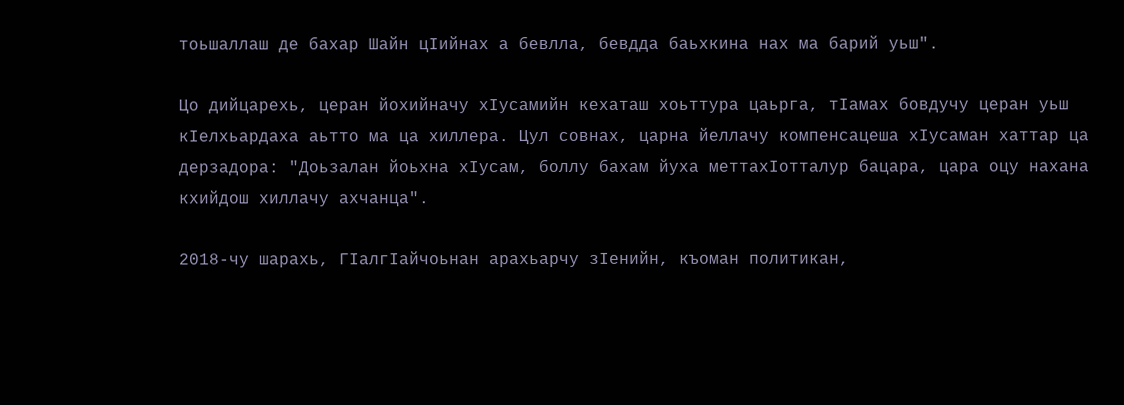тоьшаллаш де бахар Шайн цIийнах а бевлла, бевдда баьхкина нах ма барий уьш".

Цо дийцарехь, церан йохийначу хIусамийн кехаташ хоьттура цаьрга, тIамах бовдучу церан уьш кIелхьардаха аьтто ма ца хиллера. Цул совнах, царна йеллачу компенсацеша хIусаман хаттар ца дерзадора: "Доьзалан йоьхна хIусам, боллу бахам йуха меттахIотталур бацара, цара оцу нахана кхийдош хиллачу ахчанца".

2018-чу шарахь, ГIалгIайчоьнан арахьарчу зIенийн, къоман политикан,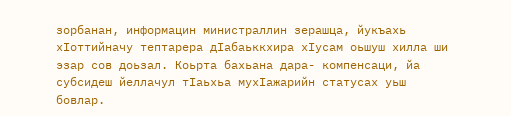зорбанан, информацин министраллин зерашца, йукъахь хIоттийначу тептарера дIабаьккхира хIусам оьшуш хилла ши эзар сов доьзал. Коьрта бахьана дара- компенсаци, йа субсидеш йеллачул тIаьхьа мухIажарийн статусах уьш бовлар.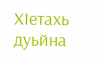ХIетахь дуьйна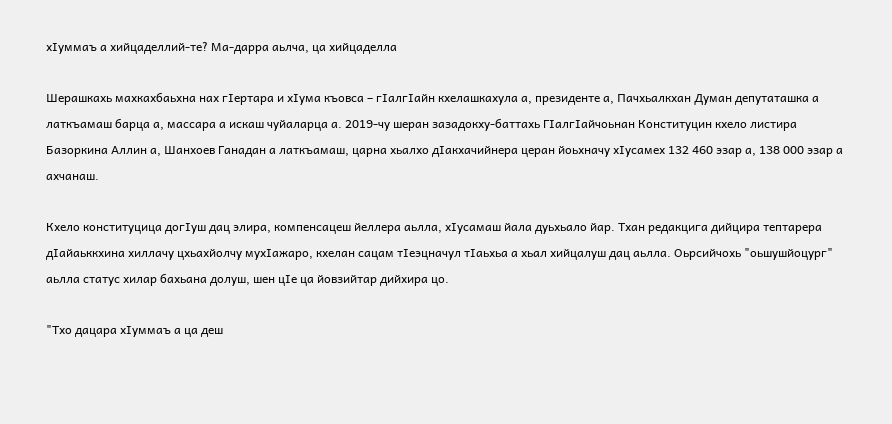хIуммаъ а хийцаделлий-те? Ма-дарра аьлча, ца хийцаделла

Шерашкахь махкахбаьхна нах гӀертара и хIума къовса – гӀалгӀайн кхелашкахула а, президенте а, Пачхьалкхан Думан депутаташка а латкъамаш барца а, массара а искаш чуйаларца а. 2019-чу шеран зазадокху-баттахь ГӀалгӀайчоьнан Конституцин кхело листира Базоркина Аллин а, Шанхоев Ганадан а латкъамаш, царна хьалхо дIакхачийнера церан йоьхначу хIусамех 132 460 эзар а, 138 000 эзар а ахчанаш.

Кхело конституцица догӀуш дац элира, компенсацеш йеллера аьлла, хӀусамаш йала дуьхьало йар. Тхан редакцига дийцира тептарера дIайаьккхина хиллачу цхьахйолчу мухIажаро, кхелан сацам тӀеэцначул тӀаьхьа а хьал хийцалуш дац аьлла. Оьрсийчохь "оьшушйоцург" аьлла статус хилар бахьана долуш, шен цӀе ца йовзийтар дийхира цо.

"Тхо дацара хIуммаъ а ца деш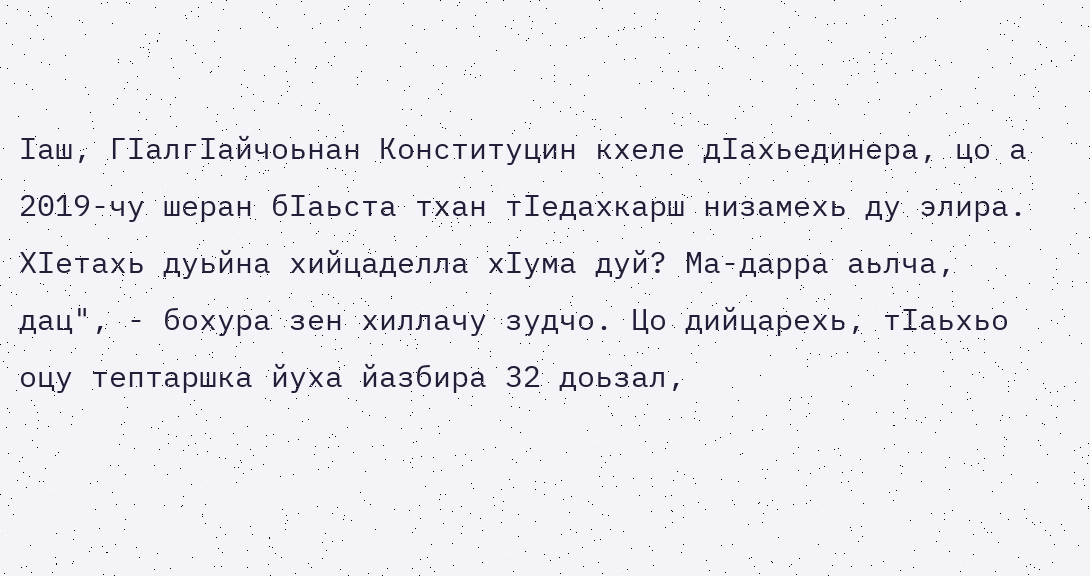Iаш, ГIалгIайчоьнан Конституцин кхеле дIахьединера, цо а 2019-чу шеран бIаьста тхан тIедахкарш низамехь ду элира. ХIетахь дуьйна хийцаделла хIума дуй? Ма-дарра аьлча, дац", - бохура зен хиллачу зудчо. Цо дийцарехь, тIаьхьо оцу тептаршка йуха йазбира 32 доьзал,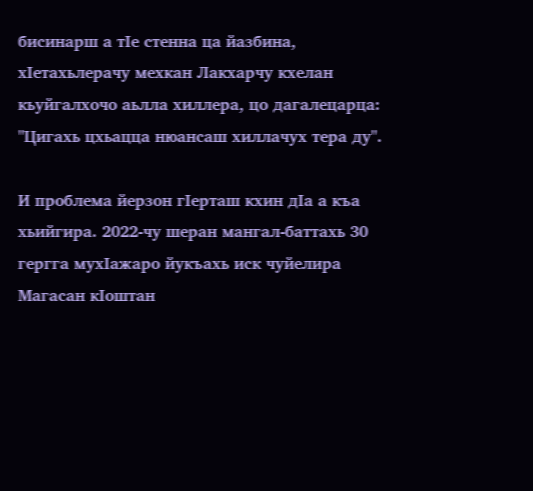бисинарш а тIе стенна ца йазбина, хIетахьлерачу мехкан Лакхарчу кхелан кьуйгалхочо аьлла хиллера, цо дагалецарца: "Цигахь цхьацца нюансаш хиллачух тера ду".

И проблема йерзон гIерташ кхин дIа а къа хьийгира. 2022-чу шеран мангал-баттахь 30 гергга мухIажаро йукъахь иск чуйелира Магасан кIоштан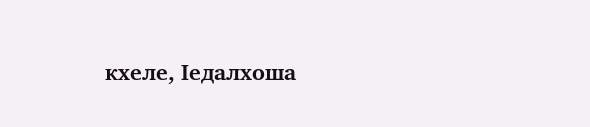кхеле, Iедалхоша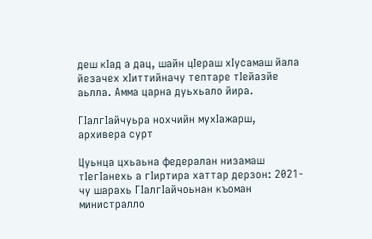деш кIад а дац, шайн цIераш хIусамаш йала йезачех хIиттийначу тептаре тIейазйе аьлла. Амма царна дуьхьало йира.

ГIалгIайчуьра нохчийн мухIажарш, архивера сурт

Цуьнца цхьаьна федералан низамаш тIегIанехь а гIиртира хаттар дерзон: 2021-чу шарахь ГӀалгӀайчоьнан къоман министралло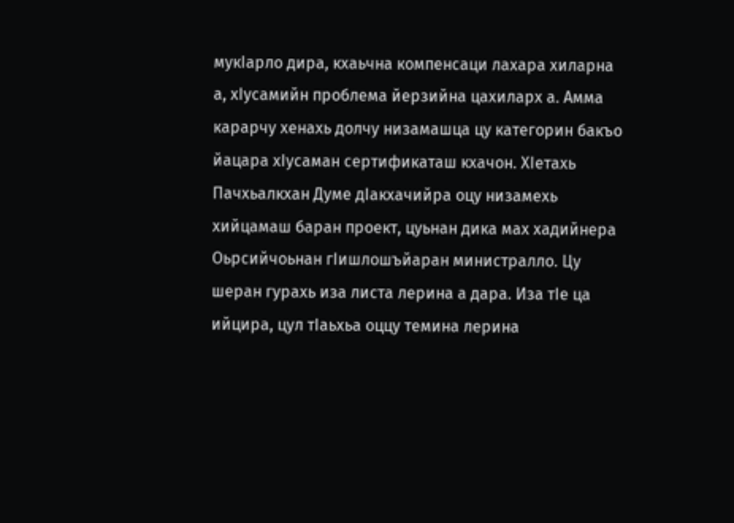мукӀарло дира, кхаьчна компенсаци лахара хиларна а, хӀусамийн проблема йерзийна цахиларх а. Амма карарчу хенахь долчу низамашца цу категорин бакъо йацара хIусаман сертификаташ кхачон. ХIетахь Пачхьалкхан Думе дӀакхачийра оцу низамехь хийцамаш баран проект, цуьнан дика мах хадийнера Оьрсийчоьнан гӀишлошъйаран министралло. Цу шеран гурахь иза листа лерина а дара. Иза тӀе ца ийцира, цул тӀаьхьа оццу темина лерина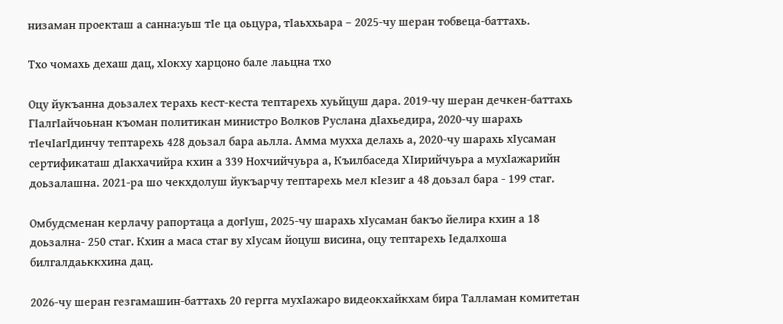низаман проекташ а санна:уьш тIе ца оьцура, тIаьххьара – 2025-чу шеран тобвеца-баттахь.

Тхо чомахь дехаш дац, хIокху харцоно бале лаьцна тхо

Оцу йукъанна доьзалех терахь кест-кеста тептарехь хуьйцуш дара. 2019-чу шеран дечкен-баттахь ГIалгIайчоьнан къоман политикан министро Волков Руслана дIахьедира, 2020-чу шарахь тIечIагIдинчу тептарехь 428 доьзал бара аьлла. Амма мухха делахь а, 2020-чу шарахь хIусаман сертификаташ дIакхачийра кхин а 339 Нохчийчуьра а, Къилбаседа ХIирийчуьра а мухIажарийн доьзалашна. 2021-ра шо чекхдолуш йукъарчу тептарехь мел кIезиг а 48 доьзал бара - 199 стаг.

Омбудсменан керлачу рапортаца а догIуш, 2025-чу шарахь хIусаман бакъо йелира кхин а 18 доьзална- 250 стаг. Кхин а маса стаг ву хIусам йоцуш висина, оцу тептарехь Iедалхоша билгалдаьккхина дац.

2026-чу шеран гезгамашин-баттахь 20 гергга мухIажаро видеокхайкхам бира Талламан комитетан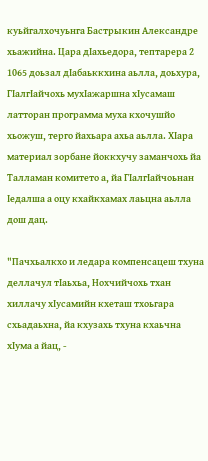куьйгалхочуьнга Бастрыкин Александре хьажийна. Цара дIахьедора, тептарера 2 1065 доьзал дIабаьккхина аьлла, доьхура, ГIалгIайчохь мухIажаршна хIусамаш латторан программа муха кхочушйо хьожуш, терго йахьара ахьа аьлла. ХIара материал зорбане йоккхучу заманчохь йа Талламан комитето а, йа ГIалгIайчоьнан Iедалша а оцу кхайкхамах лаьцна аьлла дош дац.

"Пачхьалкхо и ледара компенсацеш тхуна деллачул тIаьхьа, Нохчийчохь тхан хиллачу хIусамийн кхеташ тхоьгара схьадаьхна, йа кхузахь тхуна кхаьчна хIума а йац, -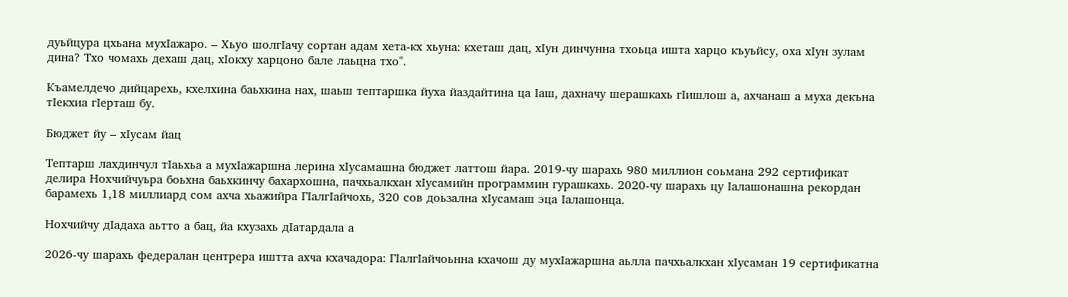дуьйцура цхьана мухIажаро. – Хьуо шолгIачу сортан адам хета-кх хьуна: кхеташ дац, хIун динчунна тхоьца ишта харцо къуьйсу, оха хIун зулам дина? Тхо чомахь дехаш дац, хIокху харцоно бале лаьцна тхо".

Къамелдечо дийцарехь, кхелхина баьхкина нах, шаьш тептаршка йуха йаздайтина ца Iаш, дахначу шерашкахь гIишлош а, ахчанаш а муха декъна тIекхиа гIерташ бу.

Бюджет йу – хIусам йац

Тептарш лахдинчул тӀаьхьа а мухIажаршна лерина хIусамашна бюджет латтош йара. 2019-чу шарахь 980 миллион соьмана 292 сертификат делира Нохчийчуьра боьхна баьхкинчу бахархошна, пачхьалкхан хӀусамийн программин гурашкахь. 2020-чу шарахь цу Ӏалашонашна рекордан барамехь 1,18 миллиард сом ахча хьажийра ГӀалгӀайчохь, 320 сов доьзална хӀусамаш эца Iалашонца.

Нохчийчу дIадаха аьтто а бац, йа кхузахь дIатардала а

2026-чу шарахь федералан центрера иштта ахча кхачадора: ГIалгIайчоьнна кхачош ду мухIажаршна аьлла пачхьалкхан хIусаман 19 сертификатна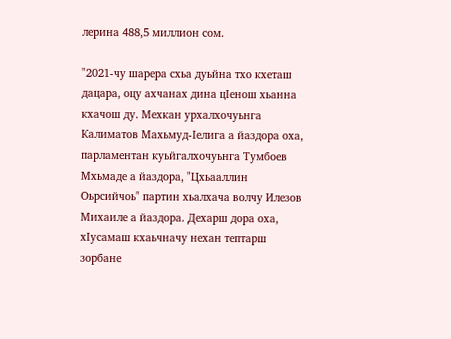лерина 488,5 миллион сом.

"2021-чу шарера схьа дуьйна тхо кхеташ дацара, оцу ахчанах дина цIенош хьанна кхачош ду. Мехкан урхалхочуьнга Калиматов Махьмуд-Iелига а йаздора оха, парламентан куьйгалхочуьнга Тумбоев Мхьмаде а йаздора, "Цхьааллин Оьрсийчоь" партин хьалхача волчу Илезов Михаиле а йаздора. Дехарш дора оха, хIусамаш кхаьчначу нехан тептарш зорбане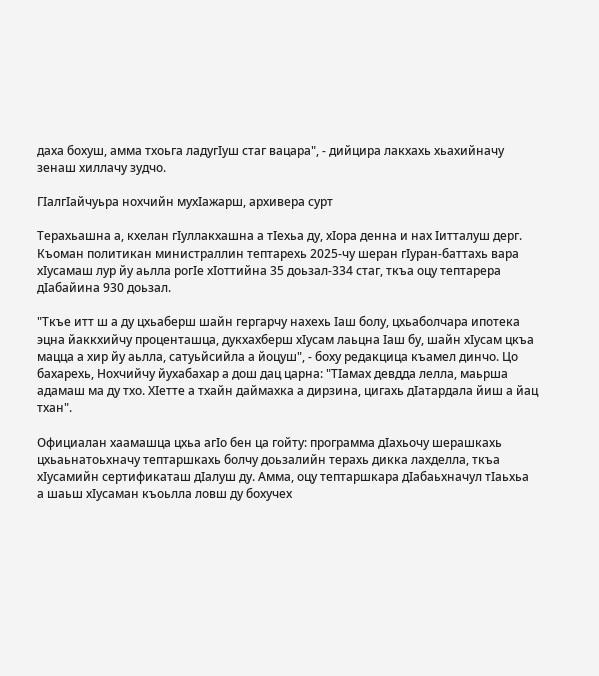даха бохуш, амма тхоьга ладугIуш стаг вацара", - дийцира лакхахь хьахийначу зенаш хиллачу зудчо.

ГIалгIайчуьра нохчийн мухIажарш, архивера сурт

Терахьашна а, кхелан гIуллакхашна а тIехьа ду, хIора денна и нах Iитталуш дерг. Къоман политикан министраллин тептарехь 2025-чу шеран гIуран-баттахь вара хIусамаш лур йу аьлла рогIе хIоттийна 35 доьзал-334 стаг, ткъа оцу тептарера дIабайина 930 доьзал.

"Ткъе итт ш а ду цхьаберш шайн гергарчу нахехь Iаш болу, цхьаболчара ипотека эцна йаккхийчу проценташца, дукхахберш хIусам лаьцна Iаш бу, шайн хIусам цкъа мацца а хир йу аьлла, сатуьйсийла а йоцуш", - боху редакцица къамел динчо. Цо бахарехь, Нохчийчу йухабахар а дош дац царна: "ТIамах девдда лелла, маьрша адамаш ма ду тхо. ХIетте а тхайн даймахка а дирзина, цигахь дIатардала йиш а йац тхан".

Официалан хаамашца цхьа агӀо бен ца гойту: программа дӀахьочу шерашкахь цхьаьнатоьхначу тептаршкахь болчу доьзалийн терахь дикка лахделла, ткъа хӀусамийн сертификаташ дӀалуш ду. Амма, оцу тептаршкара дIабаьхначул тIаьхьа а шаьш хIусаман къоьлла ловш ду бохучех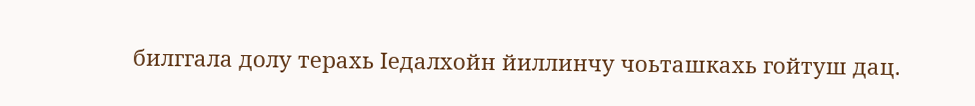билггала долу терахь Iедалхойн йиллинчу чоьташкахь гойтуш дац.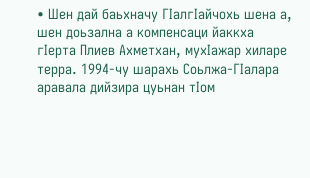• Шен дай баьхначу ГIалгIайчохь шена а, шен доьзална а компенсаци йаккха гIерта Плиев Ахметхан, мухIажар хиларе терра. 1994-чу шарахь Соьлжа-ГIалара аравала дийзира цуьнан тIом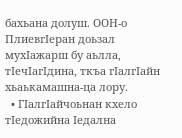бахьана долуш. ООН-о ПлиевгIеран доьзал мухIажарш бу аьлла, тIечIагIдина, ткъа гIалгIайн хьаькамашна-ца лору.
  • ГIалгIайчоьнан кхело тIедожийна Iедална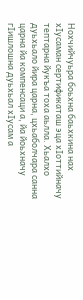Нохчийчуьра боьхна баьхкина нах хIусаман сертификаташ эца хIоттийначу тептарна йукъа тоха аьлла. Хьалхо дуьхьало йира царна, цхьаболчара санна царна йа компенсаци а, йа йоьхначу гIишлошна дуьхьал хIусам а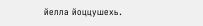йелла йоццушехь.